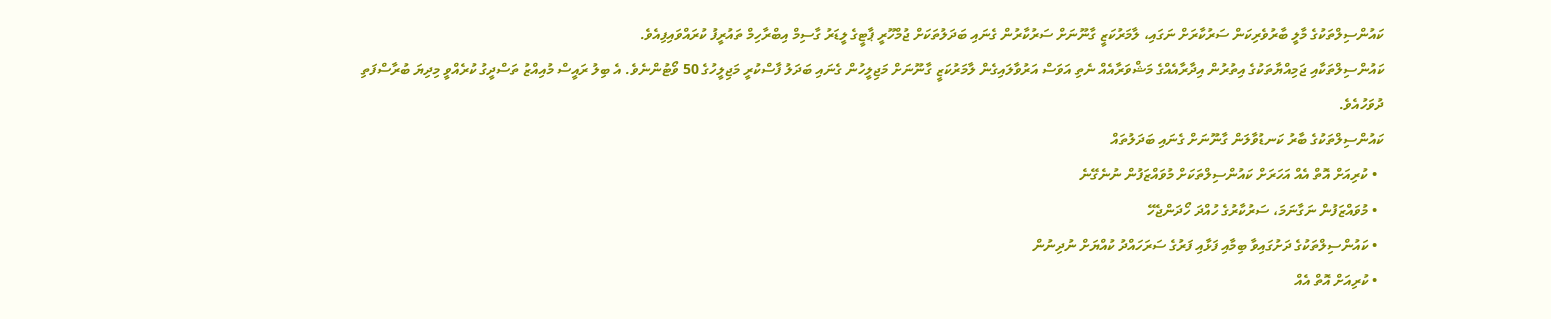ކައުންސިލްތަކުގެ މާލީ ބާރުވެރިކަން ސަރުކާރަށް ނަގައި، ލާމަރުކަޒީ ގާނޫނަށް ސަރުކާރުން ގެނައި ބަދަލުތަކަށް ޖުމްހޫރީ ޕާޓީގެ ލީޑަރު ގާސިމް އިބްރާހިމް ތައުރީފު ކުރައްވައިފިއެވެ.
ކައުންސިލްތަކާއި ޖަމިއްޔާތަކުގެ އިތުރުން އިދާރާއެއްގެ މަޝްވަރާއެއް ނެތި އަވަސް އަރުވާލައިގެން ލާމަރުކަޒީ ގާނޫނަށް މަޖިލީހުން ގެނައި ބަދަލު ފާސްކުރީ މަޖިލީހުގެ 50 ވޯޓުންނެވެ. އެ ބިލު ރައީސް މުއިއްޒު ތަސްދީގު ކުރެއްވީ މިދިޔަ ބުރާސްފަތި ދުވަހުއެވެ.
ކައުންސިލްތަކުގެ ބާރު ކަނޑުވާލަން ގާނޫނަށް ގެނައި ބަދަލުތައް
  • ކުރިއަށް އޮތް އެއް އަހަރަށް ކައުންސިލްތަކަށް މުވައްޒަފުން ނުނެގޭނެ
  • މުވައްޒަފުން ނަގާނަމަ، ސަރުކާރުގެ ހުއްދަ ހޯދަންޖެހޭ
  • ކައުންސިލްތަކުގެ ދަށުގައިވާ ބިމާއި ފަޅާއި ފަރުގެ ސަރަހައްދު ކުއްޔަށް ނުދިނުން
  • ކުރިއަށް އޮތް އެއް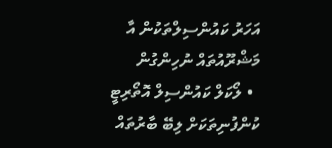އަހަރު ކައުންސިލްތަކުން އާ މަޝްރޫއުތައް ނުހިންގުން
  • ލޯކަލް ކައުންސިލް އޮތޯރިޓީ ކުންފުނިތަކަށް ލިބޭ ބާރުތައް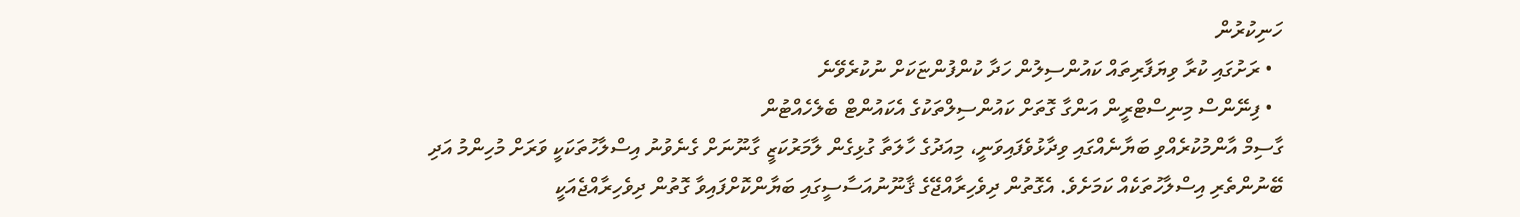ހަނިކުރުން
  • ރަށުގައި ކުރާ ވިޔަފާރިތައް ކައުންސިލުން ހަދާ ކުންފުންޏަކަށް ނުކުރެވޭނެ
  • ފިނޭންސް މިނިސްޓްރީން އަންގާ ގޮތަށް ކައުންސިލްތަކުގެ އެކައުންޓް ބެލެހެއްޓުން
ގާސިމް އާންމުކުރެއްވި ބަޔާނެއްގައި ވިދާޅުވެފައިވަނީ، މިއަދުގެ ހާލަތާ ގުޅިގެން ލާމަރުކަޒީ ގާނޫނަށް ގެނެވުނު އިސްލާހުތަކަކީ ވަރަށް މުހިންމު އަދި ބޭނުންތެރި އިސްލާހުތަކެއް ކަމަށެވެ. އެގޮތުން ދިވެހިރާއްޖޭގެ ޤާނޫނުއަސާސީގައި ބަޔާންކޮށްފައިވާ ގޮތުން ދިވެހިރާއްޖެއަކީ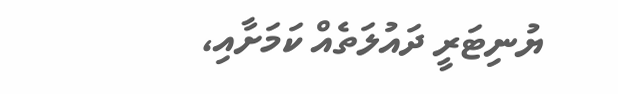ޔުނިޓަރީ ދައުލަތެއް ކަމަށާއި،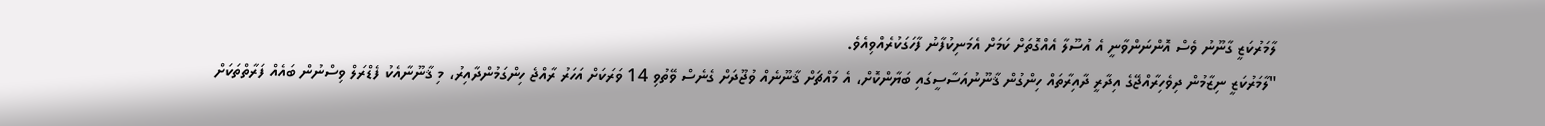ލާމަރުކަޒީ ގާނޫނު ވެސް އޮންނަންވާނީ އެ އުސޫލާ އެއްގޮތަށް ކަމަށް އެމަނިކުފާނު ފާހަގަކުރެއްވިއެވެ.
"ލާމަރުކަޒީ ނިޒާމުން ދިވެހިރާއްޖޭގެ އިދާރީ ދާއިރާތައް ހިންގުން ޤާނޫނުއަސާސީގައި ބަޔާންކޮށް، އެ މައްޗަށް ޤާނޫނެއް ވުޖޫދަށް ގެނެސް ވޭތުވި 14 ވަރަކަށް އަހަރު ރާއްޖެ ހިންގަމުންދާއިރު، މި ޤާނޫނާއެކު ފެޑްރަލް ވިސްނުން ބައެއް ފަރާތްތަކަށް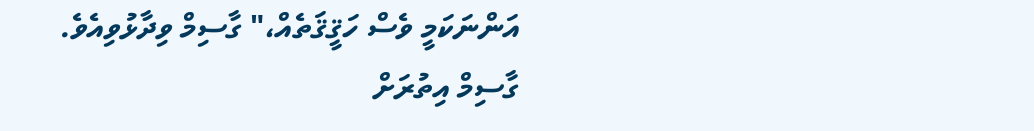އަންނަކަމީ ވެސް ހަޤީޤަތެއް،" ގާސިމް ވިދާޅުވިއެވެ.
ގާސިމް އިތުރަށް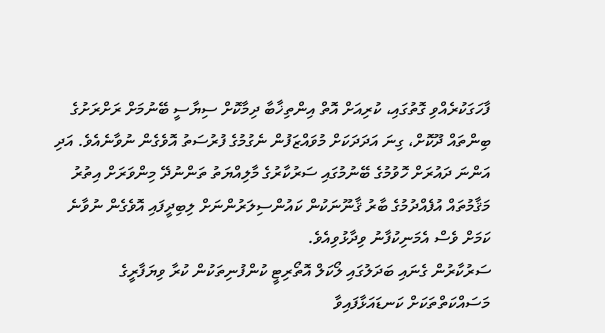ފާހަގަކުރެއްވި ގޮތުގައި، ކުރިއަށް އޮތް އިންތިޚާބާ ދިމާކޮށް ސިޔާސީ ބޭނުމަށް ރަށްރަށުގެ ބިންތައް ދޫކޮށް، ގިނަ އަދަދަކަށް މުވައްޒަފުން ނެގުމުގެ ފުރުސަތު އޮވެގެން ނުވާނެއެވެ. އަދި އަންނަ ދައުރަށް ހޮވުމުގެ ބޭނުމުގައި ސަރުކާރުގެ މާލިއްޔަތު ތަންނުދޭ މިންވަރަށް އިތުރު މަޤާމުތައް އުފެއްދުމުގެ ބާރު ޤާނޫނަކުން ކައުންސިލަރުންނަށް ލިބިދީފައި އޮވެގެން ނުވާނެ ކަމަށް ވެސް އެމަނިކުފާނު ވިދާޅުވިއެވެ.
ސަރުކާރުން ގެނައި ބަދަލުގައި ލޯކަލް އޮތޯރިޓީ ކުންފުނިތަކުން ކުރާ ވިޔަފާރީގެ މަސައްކަތްތަކަށް ކަނޑައަޅާފައިވާ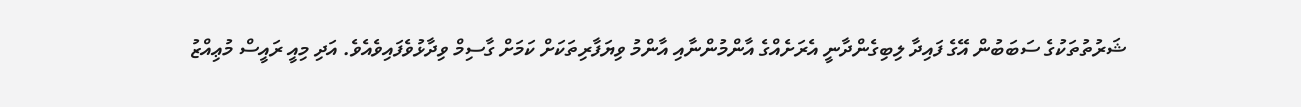ޝަރުތުތަކުގެ ސަބަބުން އޭގެ ފައިދާ ލިބިގެންދާނީ އެރަށެއްގެ އާންމުންނާއި އާންމު ވިޔަފާރިތަކަށް ކަމަށް ގާސިމް ވިދާޅުވެފައިވެއެވެ. އަދި މިއީ ރައީސް މުޢިއްޒު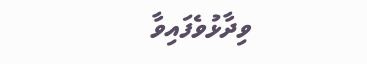ވިދާޅުވެފައިވާ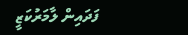ފަދައިން ލާމަރުކަޒީ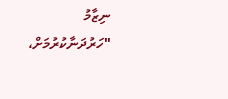ނިޒާމު "ހަރުދަނާކުރުމަށް،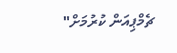ޗެމްޕިއަން ކުރުމަށް"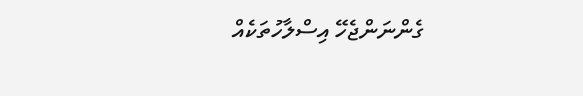ގެންނަންޖެހޭ އިސްލާހުތަކެއް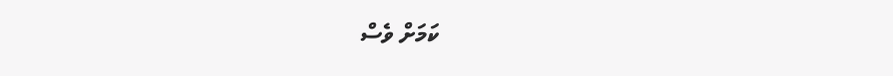ކަމަށް ވެސް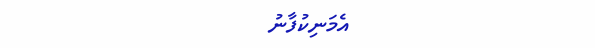އެމަނިކުފާނު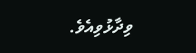ވިދާޅުވިއެވެ.